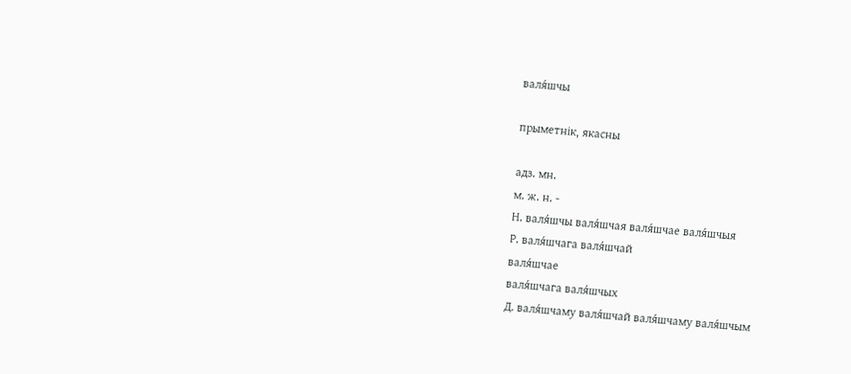валя́шчы

прыметнік, якасны

адз. мн.
м. ж. н. -
Н. валя́шчы валя́шчая валя́шчае валя́шчыя
Р. валя́шчага валя́шчай
валя́шчае
валя́шчага валя́шчых
Д. валя́шчаму валя́шчай валя́шчаму валя́шчым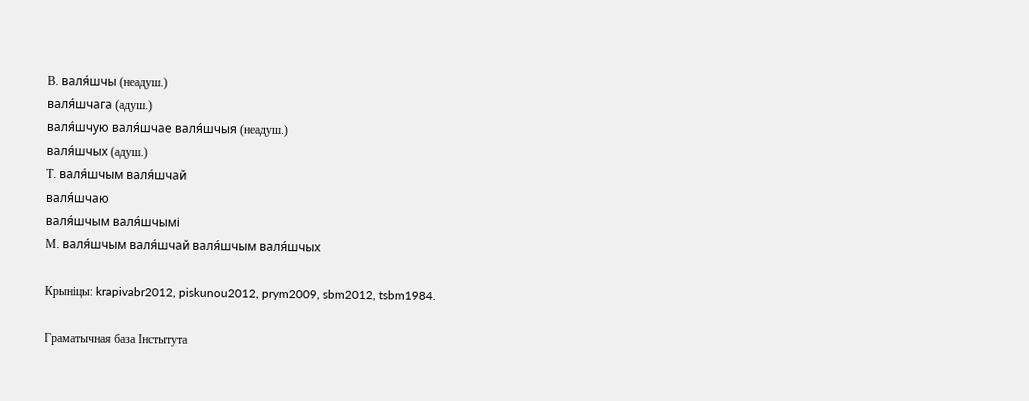В. валя́шчы (неадуш.)
валя́шчага (адуш.)
валя́шчую валя́шчае валя́шчыя (неадуш.)
валя́шчых (адуш.)
Т. валя́шчым валя́шчай
валя́шчаю
валя́шчым валя́шчымі
М. валя́шчым валя́шчай валя́шчым валя́шчых

Крыніцы: krapivabr2012, piskunou2012, prym2009, sbm2012, tsbm1984.

Граматычная база Інстытута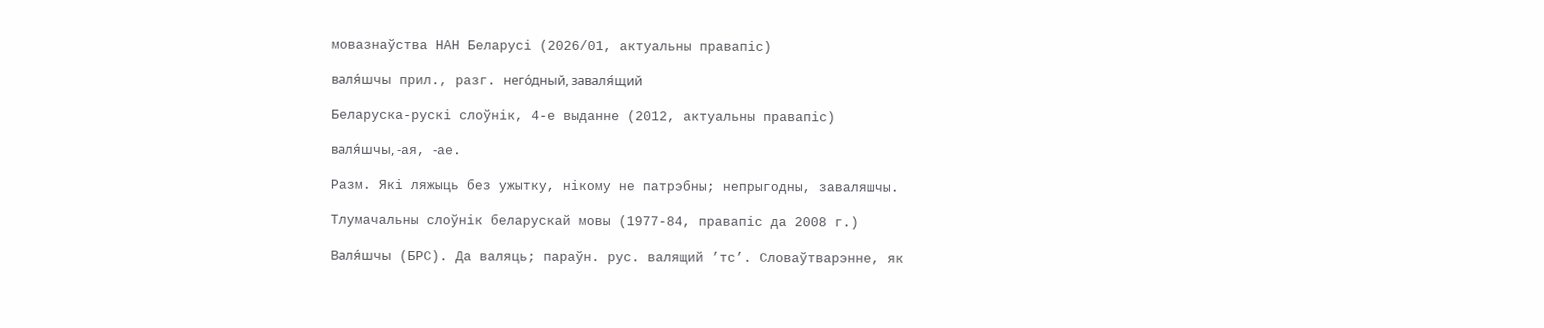мовазнаўства НАН Беларусі (2026/01, актуальны правапіс)

валя́шчы прил., разг. него́дный, заваля́щий

Беларуска-рускі слоўнік, 4-е выданне (2012, актуальны правапіс)

валя́шчы, ‑ая, ‑ае.

Разм. Які ляжыць без ужытку, нікому не патрэбны; непрыгодны, заваляшчы.

Тлумачальны слоўнік беларускай мовы (1977-84, правапіс да 2008 г.)

Валя́шчы (БРС). Да валяць; параўн. рус. валящий ’тс’. Словаўтварэнне, як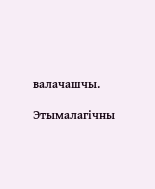валачашчы.

Этымалагічны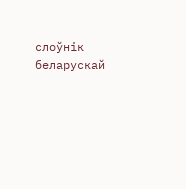слоўнік беларускай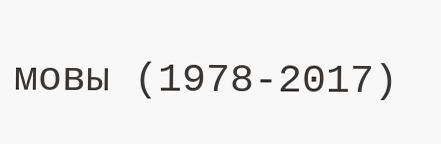мовы (1978-2017)